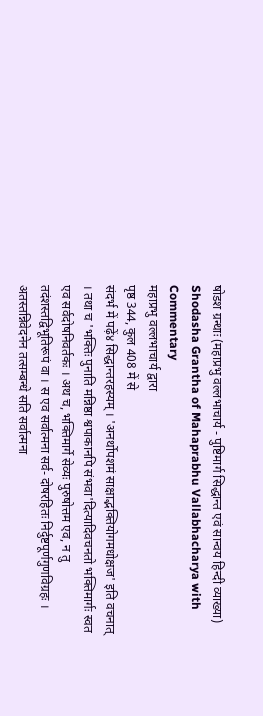षोडश ग्रन्थाः (महाप्रभु वल्लभाचार्य - पुष्टिमार्ग सिद्धान्त एवं सान्वय हिन्दी व्याख्या)
Shodasha Grantha of Mahaprabhu Vallabhacharya with Commentary
महाप्रभु वल्लभाचार्य द्वारा
पृष्ठ 344, कुल 408 में से
संदर्भ में पढ़ें४ सिद्धान्तरहस्यम् । 'अनर्थोपशमं साक्षाद्भक्तियोगमधोक्षज' इति वचनात् । तथा च 'भक्तिः पुनाति मन्निष्ठा श्वपाकानपि संभवा'दित्यादिवचनतो भक्तिमार्गः स्वत एव सर्वदोषनिवर्तकः । अथ च, भक्तिमार्गे सेव्यः पुरुषोत्तम एव, न तु तदंशस्तद्विभूतिरूपं वा । स एव सर्वात्मना सर्व- दोषरहितः निर्दुष्टपूर्णगुणविग्रहः । अतस्तन्निवेदनेन तत्सम्बन्धे सति सर्वात्मना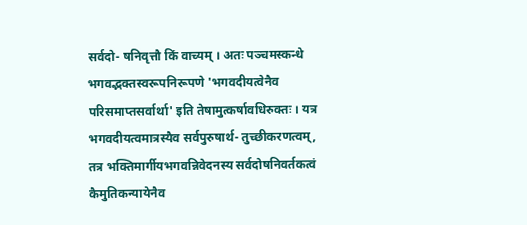सर्वदो- षनिवृत्तौ किं वाच्यम् । अतः पञ्चमस्कन्धे भगवद्भक्तस्वरूपनिरूपणे 'भगवदीयत्वेनैव परिसमाप्तसर्वार्था' इति तेषामुत्कर्षावधिरुक्तः । यत्र भगवदीयत्वमात्रस्यैव सर्वपुरुषार्थ- तुच्छीकरणत्वम्, तत्र भक्तिमार्गीयभगवन्निवेदनस्य सर्वदोषनिवर्तकत्वं कैमुतिकन्यायेनैव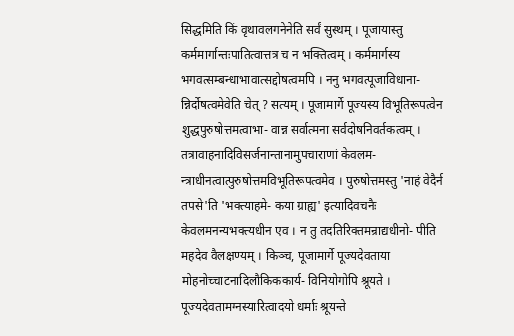सिद्धमिति किं वृथावलगनेनेति सर्वं सुस्थम् । पूजायास्तु कर्ममार्गान्तःपातित्वात्तत्र च न भक्तित्वम् । कर्ममार्गस्य भगवत्सम्बन्धाभावात्सद्दोषत्वमपि । ननु भगवत्पूजाविधाना- न्निर्दोषत्वमेवेति चेत् ? सत्यम् । पूजामार्गे पूज्यस्य विभूतिरूपत्वेन शुद्धपुरुषोत्तमत्वाभा- वान्न सर्वात्मना सर्वदोषनिवर्तकत्वम् । तत्रावाहनादिविसर्जनान्तानामुपचाराणां केवलम- न्त्राधीनत्वात्पुरुषोत्तमविभूतिरूपत्वमेव । पुरुषोत्तमस्तु 'नाहं वेदैर्न तपसे'ति 'भक्त्याहमे- कया ग्राह्य' इत्यादिवचनैः केवलमनन्यभक्त्यधीन एव । न तु तदतिरिक्तमन्राद्यधीनो- पीति महदेव वैलक्षण्यम् । किञ्च, पूजामार्गे पूज्यदेवताया मोहनोच्चाटनादिलौकिककार्य- विनियोगोपि श्रूयते । पूज्यदेवतामग्नस्यारित्वादयो धर्माः श्रूयन्ते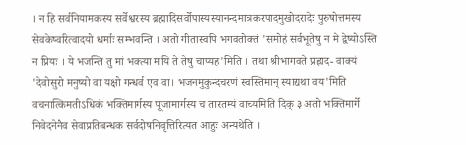। न हि सर्वनियामकस्य सर्वेश्वरस्य ब्रह्मादिसर्वोपास्यस्यानन्दमात्रकरपादमुखोदरादेः पुरुषोत्तमस्य सेवकेष्वरित्वादयो धर्माः सम्भवन्ति । अतो गीतास्वपि भगवतोक्तं 'समोहं सर्वभूतेषु न मे द्वेष्योऽस्ति न प्रियः । ये भजन्ति तु मां भक्त्या मयि ते तेषु चाप्यह'मिति । तथा श्रीभागवते प्रह्लाद- वाक्यं 'देवोसुरो मनुष्यो वा यक्षो गन्धर्व एव वा। भजनमुकुन्दचरणं स्वस्तिमान् स्याद्यथा वय'मिति वचनात्किमतीऽधिकं भक्तिमार्गस्य पूजामार्गस्य च तारतम्यं वाच्यमिति दिक् ३ अतो भक्तिमार्गे निवेदनेनैव सेवाप्रतिबन्धक सर्वदोषनिवृत्तिरित्यत आहुः अन्यथेति ।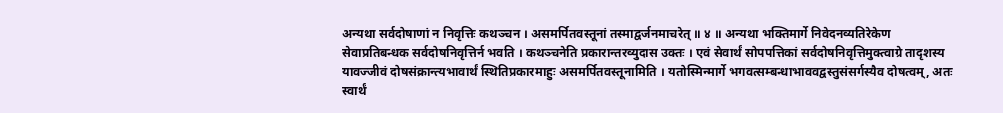अन्यथा सर्वदोषाणां न निवृत्तिः कथञ्चन । असमर्पितवस्तूनां तस्माद्वर्जनमाचरेत् ॥ ४ ॥ अन्यथा भक्तिमार्गे निवेदनव्यतिरेकेण सेवाप्रतिबन्धक सर्वदोषनिवृत्तिर्न भवति । कथञ्चनेति प्रकारान्तरव्युदास उक्तः । एवं सेवार्थं सोपपत्तिकां सर्वदोषनिवृत्तिमुक्त्वाग्रे तादृशस्य यावज्जीवं दोषसंक्रान्त्यभावार्थं स्थितिप्रकारमाहुः असमर्पितवस्तूनामिति । यतोस्मिन्मार्गे भगवत्सम्बन्धाभाववद्वस्तुसंसर्गस्यैव दोषत्वम्, अतः स्वार्थं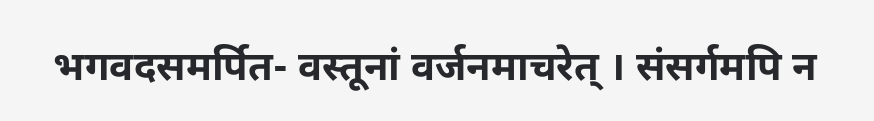भगवदसमर्पित- वस्तूनां वर्जनमाचरेत् । संसर्गमपि न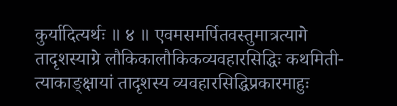कुर्यादित्यर्थः ॥ ४ ॥ एवमसमर्पितवस्तुमात्रत्यागे तादृशस्याग्रे लौकिकालौकिकव्यवहारसिद्धिः कथमिती- त्याकाङ्क्षायां तादृशस्य व्यवहारसिद्धिप्रकारमाहुः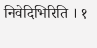निवेदिभिरिति । १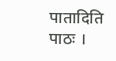पातादिति पाठः ।